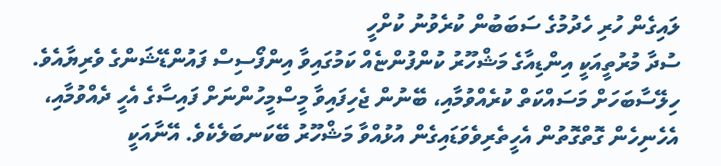ލައިގެން ހުރި ހެދުމުގެ ސަބަބުން ކުރެވުނު ކުށްހީ
ސުދާ މުރުތީއަކީ އިންޑިއާގެ މަޝްހޫރު ކުންފުންޏެއް ކަމުގައިވާ އިންފޯސިސް ފައުންޑޭޝަންގެ ވެރިޔާއެވެ. ހިލޭސާބަހަށް މަސައްކަތް ކުރެއްވުމާއި، ބޭނުން ޖެހިފައިވާ މީސްމީހުންނަށް ފައިސާގެ އެހީ ދެއްވުމާއި، އެހެނިހެން ގޮތްގޮތުން އެހީތެރިވެވަޑައިގެން އުޅުއްވާ މަޝްހޫރު ބޭކަނބަލެކެވެ. އޭނާއަކީ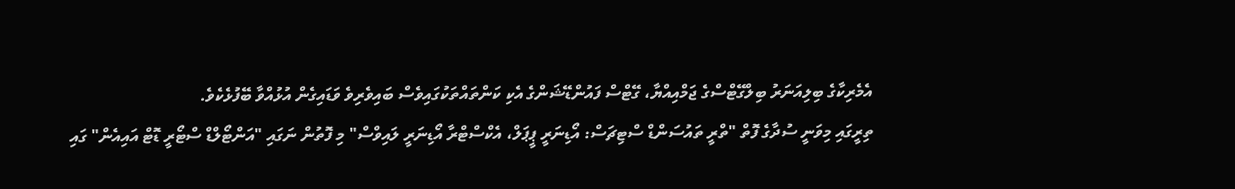އެމެރިކާގެ ބިލިއަނަރު ބިލްގޭޓްސްގެ ޖަމްއިއްޔާ، ގޭޓްސް ފައުންޑޭޝަންގެ އެކި ކަންތައްތަކުގައިވެސް ބައިވެރިވެ ވަޑައިގެން އުޅުއްވާ ބޭފުޅެކެވެ.
ތިރީގައި މިވަނީ ސުދާގެ ފޮތް "ތްރީ ތައުސަންޑް ސްޓިޗަސް: އޯޑިނަރީ ޕީޕަލް، އެކްސްޓްރާ އޯޑިނަރީ ލައިވްސް" މި ފޮތުން ނަގައި "އަންޓޯލްޑް ސްޓޯރީ ޑޮޓް އައިއެން" ގައި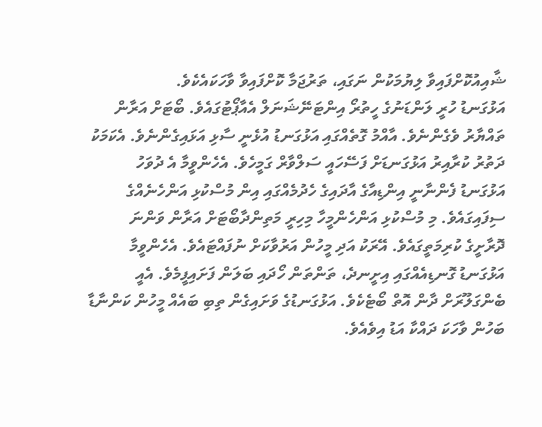ޝާއިއުކޮށްފައިވާ ލިޔުމަކުން ނަގައި، ތަރުޖަމާ ކޮށްފައިވާ ވާހަކައެކެވެ.
އަޅުގަނޑު ހުރީ ލަންޑަނުގެ ހީތުރޯ އިންޓަނޭޝަނަލް އެއާޕޯޓުގައެވެ. ބޯޓަށް އަރާން ތައްޔާރު ވެގެންނެވެ. އާއްމު ގޮތެއްގައި އަޅުގަނޑު އުޅެނީ ސާޅި އަޅައިގެންނެވެ. އެކަމަކު ދަތުރު ކުރާއިރު އަޅުގަނޑަށް ފަސޭހައީ ސަލްވާރް ގަމީހެވެ. އެހެންވީމާ އެ ދުވަހު އަޅުގަނޑު ފެންނާނީ އިންޑިއާގެ އާދައިގެ ހެދުމެއްގައި އިން މުސްކުޅި އަންހެނެއްގެ ސިފައިގައެވެ. މި މުސްކުޅި އަންހެންމީހާ މިހިރީ މަތިންދާބޯޓަށް އަރާން ވަންނަ ދޮރާށީގެ ކުރިމަތީގައެވެ. އޭރަކު އަދި މީހުން އަރުވާކަށް ނުފައްޓައެވެ. އެހެންވީމާ އަޅުގަނޑު ގޮނޑިއެއްގައި އިށީނދެ، ތަންތަން ހޯދައި ބަލަން ފަށައިފީމެވެ. އެއީ ބެންގަލޫރަށް ދާން އޮތް ބޯޓެކެވެ. އަޅުގަނޑުގެ ވަށައިގެން ތިބި ބައެއް މީހުން ކަންނާޑާ ބަހުން ވާހަކަ ދައްކާ އަޑު އިވެއެވެ.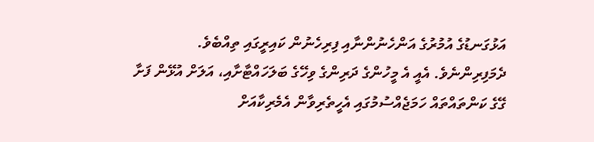އަޅުގަނޑުގެ އުމުރުގެ އަންހެނުންނާއި ފިރިހެނުން ކައިރީގައި ތިއްބެވެ. ދެމަފިރިންނެވެ. އެއީ އެ މީހުންގެ ދަރިންގެ ވިހޭގެ ބަލަހައްޓާށާއި، އަލަށް އުޅޭން ފަށާ ގޭގެ ކަންތައްތައް ހަމަޖެއްސުމުގައި އެހީތެރިވާން އެމެރިކާއަށް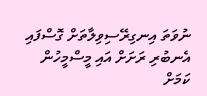ނުވަތަ އިނގިރޭސިވިލާތަށް ގޮސްފައި އެނބުރި ރަށަށް އައި މީސްމީހުން ކަމަށް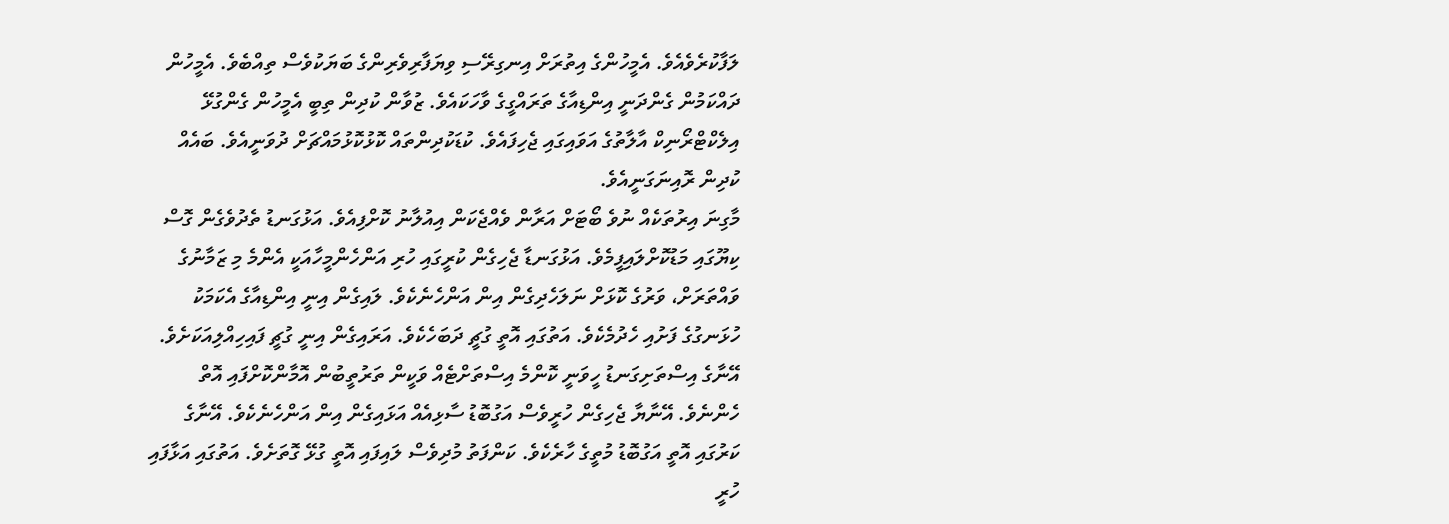ލަފާކުރެވެއެވެ. އެމީހުންގެ އިތުރަށް އިނގިރޭސި ވިޔަފާރިވެރިންގެ ބަޔަކުވެސް ތިއްބެވެ. އެމީހުން ދައްކަމުން ގެންދަނީ އިންޑިއާގެ ތަރައްގީގެ ވާހަކައެވެ. ޒުވާން ކުދިން ތިބީ އެމީހުން ގެންގުޅޭ އިލެކްޓްރޯނިކް އާލާތުގެ އަވައިގައި ޖެހިފައެވެ. ކުޑަކުދިންތައް ކޮޅުކޮޅުމައްޗަށް ދުވަނީއެވެ. ބައެއް ކުދިން ރޮއިނަގަނީއެވެ.
މާގިނަ އިރުތަކެއް ނުވެ ބޯޓަށް އަރާން ވެއްޖެކަން އިއުލާނު ކޮށްފިއެވެ. އަޅުގަނޑު ތެދުވެގެން ގޮސް ކިޔޫގައި މަޑުކޮށްލައިފީމެވެ. އަޅުގަނޑާ ޖެހިގެން ކުރީގައި ހުރި އަންހެންމީހާއަކީ އެންމެ މި ޒަމާނުގެ ވައްތަރަށް، ވަރުގެ ކޮޅަށް ނަލަހެދިގެން އިން އަންހެނެކެވެ. ލައިގެން އިނީ އިންޑިއާގެ އެކަމަކު ހުޅަނގުގެ ފަށުއި ހެދުމެކެވެ. އަތުގައި އޮތީ ގުޗީ ދަބަހެކެވެ. އަރައިގެން އިނީ ގުޗީ ފައިހިއްލިއަކަށެވެ. އޭނާގެ އިސްތަށިގަނޑު ހީވަނީ ކޮންމެ އިސްތަށްޓެއް ވަކީން ތަރުތީބުން އޮމާންކޮށްފައި އޮތް ހެންނެވެ. އޭނާޔާ ޖެހިގެން ހުރީވެސް އަގުބޮޑު ސާޅިއެއް އަޅައިގެން އިން އަންހެނެކެވެ. އޭނާގެ ކަރުގައި އޮތީ އަގުބޮޑު މުތީގެ ހާރެކެވެ. ކަންފަތު މުދިވެސް ލައިފައި އޮތީ ގުޅޭ ގޮތަށެވެ. އަތުގައި އަޅާފައި ހުރީ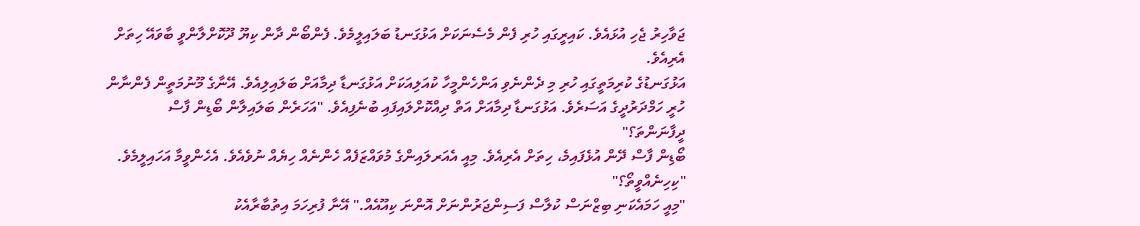ޖަވާހިރު ޖެހި އުޅައެވެ. ކައިރީގައި ހުރި ފެން މެސެނަކަށް އަޅުގަނޑު ބަލައިލީމެވެ. ފެންބޯން ދާން ކިޔޫ ދޫކޮށްލާންވީ ބާވައޭ ހިތަށް އެރިއެވެ.
އަޅުގަނޑުގެ ކުރިމަތީގައި ހުރި މި ދެންނެވި އަންހެންމީހާ ކުއަލިއަކަށް އަޅުގަނޑާ ދިމާއަށް ބަލައިލިއެވެ. އޭނާގެ މޫނުމަތީން ފެންނާން ހުރީ ހަމްދަރުދީގެ އަސަރެވެ. އަޅުގަނޑާ ދިމާއަށް އަތް ދިއްކޮށްލައިފައި ބުނެފިއެވެ. "އަހަރެން ބަލައިލާން ބޯޑިން ފާސް ދީފާނަންތަ؟"
ބޯޑިން ފާސް ދޭން އުޅެފައިމެ، ހިތަށް އެރިއެވެ. މިއީ އެއަރލައިންގެ މުވައްޒަފެއް ހެންނެއް ހިޔެއް ނުވެއެވެ. އެހެންވީމާ އަހައިލީމެވެ. "ކިހިނެއްވީތޯ؟"
"މިއީ ހަމައެކަނި ބިޒްނަސް ކުލާސް ފަސިންޖަރުންނަށް އޮންނަ ކިއޫއެއް." އޭނާ ފުރިހަމަ އިތުބާރާއެކު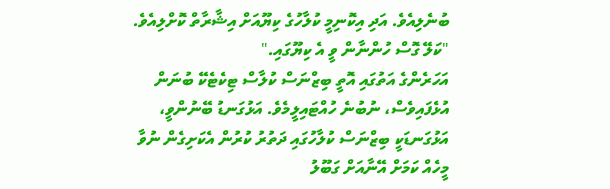ބުނެލިއެވެ. އަދި އިކޮނިމީ ކުލާހުގެ ކިޔޫއަށް އިޝާރާތް ކޮށްލިއެވެ. "ކަލޭ ގޮސް ހުންނާން ވީ އެ ކިޔޫގައި."
އަހަރެންގެ އަތުގައި އޮތީ ބިޒްނަސް ކުލާސް ޓިކެޓެކޭ ބުނަން އުޅެފައިވެސް، ނުބުނެ ހުއްޓައިލީމެވެ. އަޅުގަނޑު ބޭނުންވީ، އަޅުގަނޑަކީ ބިޒްނަސް ކުލާހުގައި ދަތުރު ކުރުން އެކަށިގެން ނުވާ މީހެއް ކަމަށް އޭނާއަށް ގަބޫލު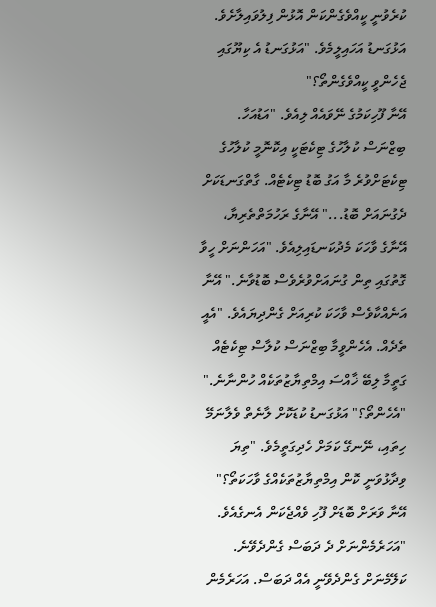ކުރެވުނީ ކީއްވެގެންކަން އޮޅުން ފިލުވައިލާށެވެ. އަޅުގަނޑު އަހައިލީމެވެ. "އަޅުގަނޑު އެ ކިޔޫގައި ޖެހެންވީ ކީއްވެގެންތޯ؟"
އޭނާ ފޫހިކަމުގެ ނޭވައެއް ލިއެވެ. "އަޑުއަހާ. ބިޒްނަސް ކުލާހުގެ ޓިކެޓަކީ އިކޮނޮމީ ކުލާހުގެ ޓިކެޓަށްވުރެ މާ އަގު ބޮޑު ޓިކެޓެއް. ގާތްގަނޑަކަށް ދެގުނައަށް ބޮޑު..." އޭނާގެ ރަހުމަތްތެރިޔާ، އޭނާގެ ވާހަކަ މެދުކަނޑައިލިއެވެ. "އަހަންނަށް ހީވާ ގޮތުގައި ތިން ގުނައަށްވުރެވެސް ބޮޑުވާނެ." އޭނާ އަނެއްކާވެސް ވާހަކަ ކުރިއަށް ގެންދިޔައެވެ. "އެއީ ތެދެއް. އެހެންވީމާ ބިޒްނަސް ކުލާސް ޓިކެޓެއް ގަތީމާ ލިބޭ ޚާއްސަ އިމްތިޔާޒުތަކެއް ހުންނާނެ."
"އެހެންތޯ؟" އަޅުގަނޑު ކުޑަކޮށް ލާނެތް ވެލާނަމޭ ހިތައި، ނޭނގޭ ކަމަށް ހެދިގަތީމެވެ. "ތިޔަ ވިދާޅުވަނީ ކޮން އިމްތިޔާޒުތަކެއްގެ ވާހަކަތޯ؟"
އޭނާ ވަރަށް ބޮޑަށް ފޫހި ވެއްޖެކަން އެނގެއެވެ. "އަހަރެމެންނަށް ދެ ދަބަސް ގެންދެވޭނެ. ކަލޭމެނަށް ގެންދެވޭނީ އެއް ދަބަސް. އަހަރެމެން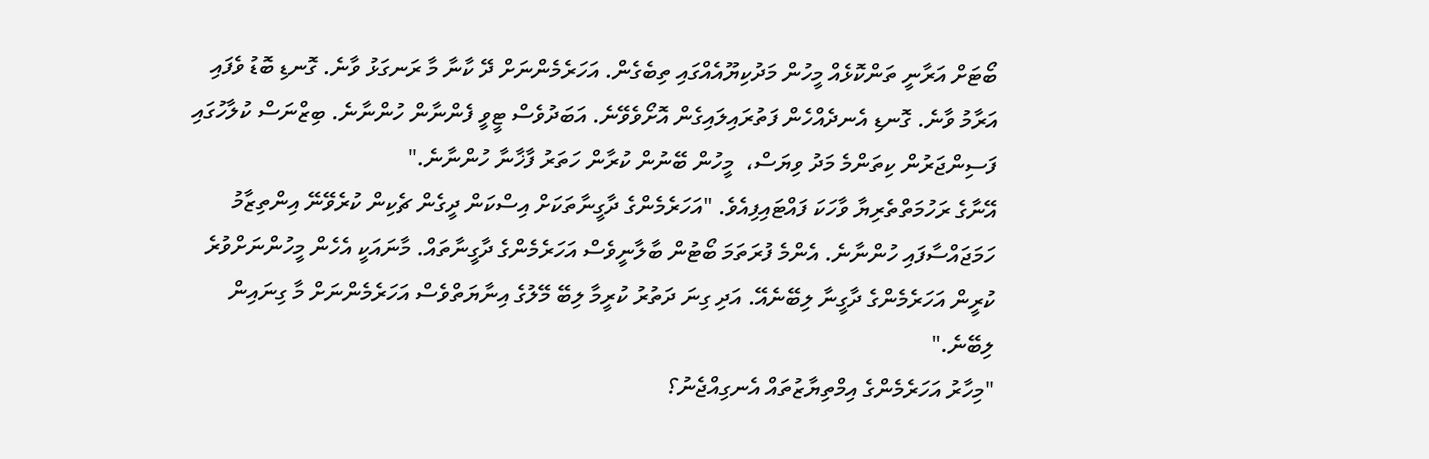ބޯޓަށް އަރާނީ ތަންކޮޅެއް މީހުން މަދުކިޔޫއެއްގައި ތިބެގެން. އަހަރެމެންނަށް ދޭ ކާނާ މާ ރަނގަޅު ވާނެ. ގޮނޑި ބޮޑު ވެފައި އަރާމު ވާނެ. ގޮނޑި އެނދެއްހެން ފަތުރައިލައިގެން އޮށޯވެވޭނެ. އަބަދުވެސް ޓީވީ ފެންނާން ހުންނާނެ. ބިޒްނަސް ކުލާހުގައި ފަސިންޖަރުން ކިތަންމެ މަދު ވިޔަސް،  މީހުން ބޭނުން ކުރާން ހަތަރު ފާޚާނާ ހުންނާނެ."
އޭނާގެ ރަހުމަތްތެރިޔާ ވާހަކަ ފައްޓައިފިއެވެ. "އަހަރެމެންގެ ދާގީނާތަކަށް އިސްކަން ދީގެން ޗެކިން ކުރެވޭނޭ އިންތިޒާމު ހަމަޖައްސާފައި ހުންނާނެ. އެންމެ ފުރަތަމަ ބޯޓުން ބާލާނީވެސް އަހަރެމެންގެ ދާގީނާތައް. މާނައަކީ އެހެން މީހުންނަށްވުރެ ކުރީން އަހަރެމެންގެ ދާގީނާ ލިބޭނެއޭ. އަދި ގިނަ ދަތުރު ކުރީމާ ލިބޭ މޭލުގެ އިނާޔަތްވެސް އަހަރެމެންނަށް މާ ގިނައިން ލިބޭނެ."
"މިހާރު އަހަރެމެންގެ އިމްތިޔާޒުތައް އެނގިއްޖެނު؟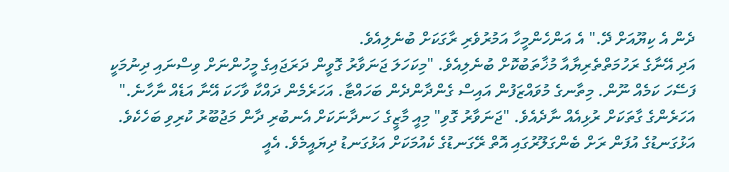ދެން އެ ކިޔޫއަށް ދޭ." އެ އަންހެންމީހާ އަމުރުވެރި ރާގަކަށް ބުނެލިއެވެ.
އަދި އޭނާގެ ރަހުމަތްތެރިޔާއާ މުޚާތަބުކޮށް ބުނެލިއެވެ. "މިކަހަލަ ޖަނަވާރު ގޮވީން ދަރަޖައިގެ މީހުންނަށް ވިސްނައި ދިނުމަކީ ފަސޭހަ ކަމެއް ނޫން. މިތާނގެ މުވައްޒަފުން އައިސް ގެންދާންދެން ބަހައްޓާ. އަހަރެމެން ދައްކާ ވާހަކަ އޭނާ އަޑެއް ނާހާނެ."
އަހަރެންގެ ގާތަކަށް ރުޅިއެއް ނާދެއެވެ. "ޖަނަވާރު ގޮވި" މިއީ މާޒީގެ ހަނދާނަކަށް އެނބުރި ދާން މަޖުބޫރު ކުރިވި ބަހެކެވެ. އަޅުގަނޑުގެ އުފަން ރަށް ބެންގަލޫރުގައި އޮތް ރޭގަނޑުގެ ކެއުމަކަށް އަޅުގަނޑު ދިޔައީމެވެ. އެއީ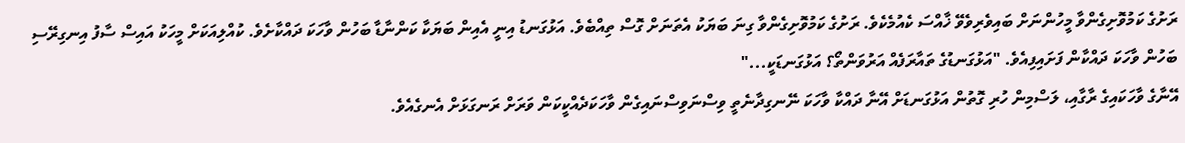ރަށުގެ ކަމުވޮށިގެންވާ މީހުންނަށް ބައިވެރިވެވޭ ޚާއްސަ ކެއުމެކެވެ. ރަށުގެ ކަމުވޮށިގެންވާ ގިނަ ބަޔަކު އެތަނަށް ގޮސް ތިއްބެވެ. އަޅުގަނޑު އިނީ އެއިން ބަޔަކާ ކަންނާޑާ ބަހުން ވާހަކަ ދައްކާށެވެ. ކުއްލިއަކަށް މީހަކު އައިސް ސާފު އިނގިރޭސި ބަހުން ވާހަކަ ދައްކާން ފަށައިފިއެވެ. "އަޅުގަނޑުގެ ތައާރަފެއް އަރުވަންތޯ؟ އަޅުގަނޑަކީ..."
އޭނާގެ ވާހަކައިގެ ރާގާއި، ލަސްމިން ހުރި ގޮތުން އަޅުގަނޑަށް އޭނާ ދައްކާ ވާހަކަ ނޭނގިދާނެތީ ވިސްނަވިސްނައިގެން ވާހަކަދެއްކީކަން ވަރަށް ރަނގަޅަށް އެނގެއެވެ.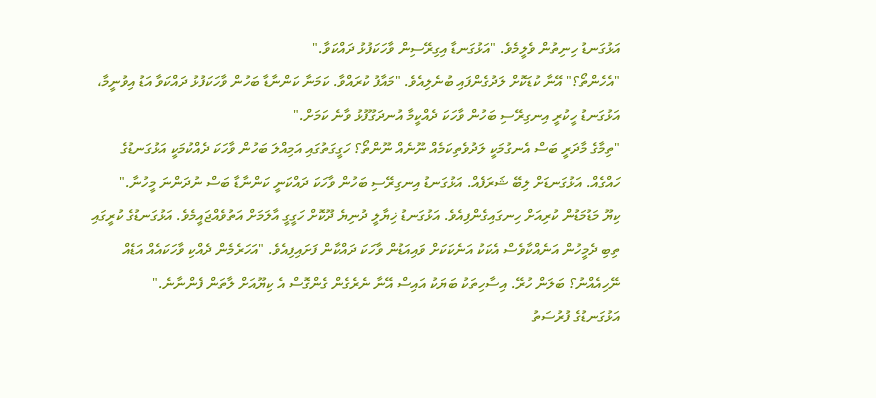އަޅުގަނޑު ހިނިތުން ވެލީމެވެ. "އަޅުގަނޑާ އިގިރޭސިން ވާހަކަފުޅު ދައްކަވާ."
"އެހެންތޯ؟" އޭނާ ކުޑަކޮށް ލަދުގެންފައި ބުނެލިއެވެ. "މައާފު ކުރައްވާ. ކަމަނާ ކަންނާޑާ ބަހުން ވާހަކަފުޅު ދައްކަވާ އަޑު އިވުނީމާ، އަޅުގަނޑު ހީކުރީ އިނގިރޭސި ބަހުން ވާހަކަ ދެއްކީމާ އުނދަގޫފުޅު ވާނެ ކަމަށް."
"ތިމާގެ މާދަރީ ބަސް އެނގުމަކީ ލަދުވެތިކަމެއް ނޫނެއް ނޫންތޯ؟ ހަގީގަތުގައި އަމިއްލަ ބަހުން ވާހަކަ ދެއްކުމަކީ އަޅުގަނޑުގެ ހައްގެއް. އަޅުގަނޑަށް ލިބޭ ޝަރަފެއް. އަޅުގަނޑު އިނގިރޭސި ބަހުން ވާހަކަ ދައްކަނީ ކަންނާޑާ ބަސް ނުދަންނަ މީހުނާ."
ކިޔޫ މަޑުމަޑުން ކުރިއަށް ހިނގައިގެންފިއެވެ. އަޅުގަނޑު ޚިޔާލީ ދުނިޔެ ދޫކޮށް ހަގީގީ އާލަމަށް އަތުވެއްޖައީމެވެ. އަޅުގަނޑުގެ ކުރީގައި ތިބި ދެމީހުން އަނެއްކާވެސް އެކަކު އަނެކަކަށް ވައިއަޑުން ވާހަކަ ދައްކާން ފަށައިފިއެވެ. "އަހަރެމެން ދެއްކި ވާހަކައެއް އަޑެއް ނޭހިއެއްނު؟ ބަލަން ހުރޭ. އިސާހިތަކު ބަޔަކު އައިސް އޭނާ ނެރެގެން ގެންގޮސް އެ ކިޔޫއަށް ލާތަން ފެންނާނެ."
އަޅުގަނޑުގެ ފުރުސަތު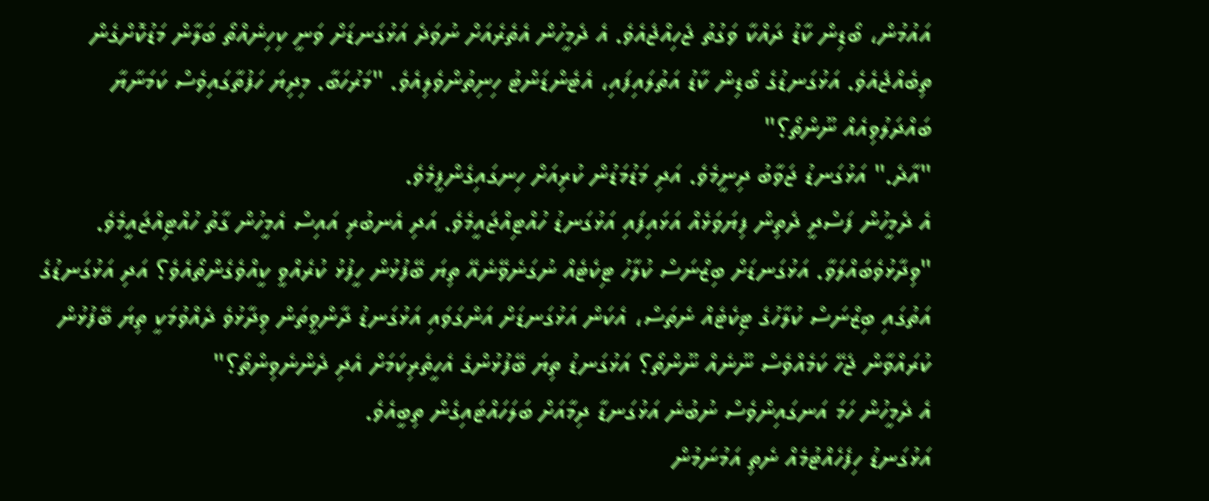އައުމުން، ބޯޑިން ކާޑު ދައްކާ ވަގުތު ޖެހިއްޖެއެވެ. އެ ދެމީހުން އެތެރެއަށް ނުވަދެ އަޅުގަނޑަށް ވަނީ ކިހިނެއްތޯ ބަލާން މަޑުކޮށްގެން ތިބެއްޖެއެވެ. އަޅުގަނޑުގެ ބޯޑިން ކާޑު އަތުލައިފައި، އެޓެންޑަންޓު ހިނިތުންވެލިއެވެ. "މަރުހަބާ. މިދިޔަ ހަފުތާގައިވެސް ކަމަނާޔާ ބައްދަލުވިއެއް ނޫންތޯ؟"
"އާދެ." އަޅުގަނޑު ޖަވާބު ދިނީމެވެ. އަދި މަޑުމަޑުން ކުރިއަށް ހިނގައިގެންފީމެވެ.
އެ ދެމީހުން ފަސްދީ ދެތިން ފިޔަވަޅެއް އަޅައިފައި އަޅުގަނޑު ހުއްޓިއްޖައީމެވެ. އަދި އެނބުރި އައިސް އެމީހުން ގާތު ހުއްޓިއްޖައީމެވެ.
"ވިދާޅުވެބައްލަވާ. އަޅުގަނޑަށް ބިޒްނަސް ކުލާހު ޓިކެޓެއް ނުގަނެވޭނެއޭ ތިޔަ ބޭފުޅުން ހީފުޅު ކުރެއްވީ ކީއްވެގެންތޯއެވެ؟ އަދި އަޅުގަނޑުގެ އަތުގައި ބިޒްނަސް ކުލާހުގެ ޓިކެޓެއް ނެތަސް، އެކަން އަޅުގަނޑަށް އަންގަވައި އަޅުގަނޑު ދާންވީތަން ވިދާޅުވެ ދެއްވުމަކީ ތިޔަ ބޭފުޅުން ކުރައްވާން ޖެހޭ ކަމެއްވެސް ނޫނެއް ނޫންތޯ؟ އަޅުގަނޑު ތިޔަ ބޭފުޅުންގެ އެހީތެރިކަމަށް އެދި ދެންނެވިންތޯ؟"
އެ ދެމީހުން ހަމަ އަނގައިންވެސް ނުބުނެ އަޅުގަނޑާ ދިމާއަށް ބަލަހައްޓައިގެން ތިބީއެވެ.
އަޅުގަނޑު ހިފެހެއްޓުމެއް ނެތި އަމުނަމުން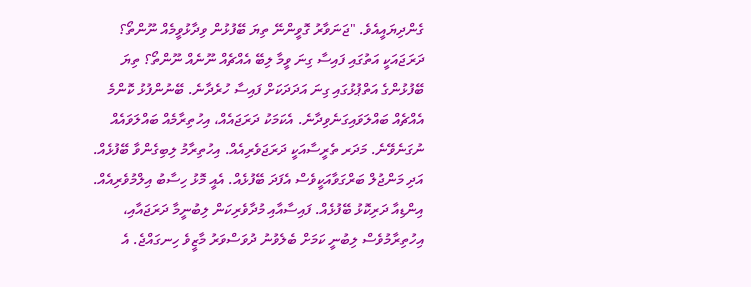ގެންދިޔައީއެވެ. "ޖަނަވާރު ގޮވީންނޭ ތިޔަ ބޭފުޅުން ވިދާޅުވީމެއް ނޫންތޯ؟ ދަރަޖައަކީ އަތުގައި ފައިސާ ގިނަ ވީމާ ލިބޭ އެއްޗެއް ނޫނެއް ނޫންތޯ؟ ތިޔަ ބޭފުޅުންގެ އަތްޕުޅުގައި ގިނަ އަދަދަކަށް ފައިސާ ހުރެދާނެ. ބޭނުންފުޅު ކޮންމެ އެއްޗެއް ބައްލަވައިގަނެވިދާނެ. އެކަމަކު ދަރަޖައެއް، އިހުތިރާމެއް ބައްލަވައެއް ނުގަނެވޭނެ. މަދަރ ތެރީސާއަކީ ދަރަޖަވެރިއެއް. އިހުތިރާމު ލިބިގެންވާ ބޭފުޅެއް. އަދި މަންޖުލް ބަރްގަވާއަކީވެސް އެފަދަ ބޭފުޅެއް. އެއީ މޮޅު ހިސާބު އިލްމުވެރިއެއް. އިންޑިއާ ދަރިކޮޅު ބޭފުޅެއް. ފައިސާއާއި މުދާވެރިކަން ލިބުނީމާ ދަރަޖައާއި، އިހުތިރާމުވެސް ލިބުނީ ކަމަށް ބެލެވުނު ދުވަސްވަރު މާޒީވެ ހިނގައްޖެ. އެ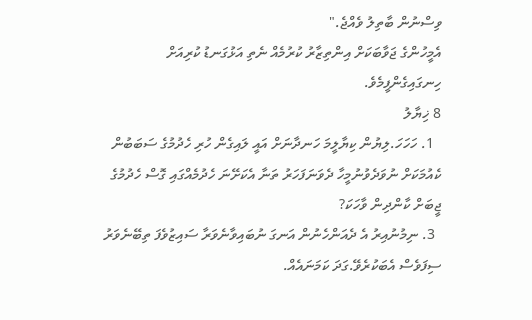ވިސްނުން ބާތިލު ވެއްޖެ."
އެމީހުންގެ ޖަވާބަކަށް އިންތިޒާރު ކުރުމެއް ނެތި އަޅުގަނޑު ކުރިއަށް ހިނގައިގެންފީމެވެ.
8 ޚިޔާލު
  1. ހަހަހަ.ލިޔުން ކިޔާލީމަ ހަނދާނަށް އައީ ލައިގެން ހުރި ހެދުމުގެ ސަބަބުން ކެއުމަކަށް ނުވަދެވުނުމީހާ ދެވަނަފަހަރު ތަނާ އެކަށޭނަ ހެދުމެއްގައި ގޮސް ހެދުމުގެ ޖީބަށް ކާންދިން ވާހަކަ?
  3. ނިމުނުއިރު އެ ދެއަންހެނުން އަނގަ ނުބައިވާނެވަރާ ސައިޒުވެފަ ތިބޭނެވަރު ސިފަވެސް އެބަކުރެވޭ.ގަދަ ކަމަނައެއް.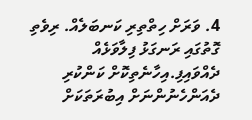4. ވަރަށް ހިތްތިރި ކަނބަލެއް. ރިވެތި ގޮތުގައި ރަނގަޅު ފިލާވަޅެއް ދެއްވައިފި.އިހާނެތިކޮށް ކަންކުރި ދެއަންހެނުންނަށް އިބުރަތަކަށް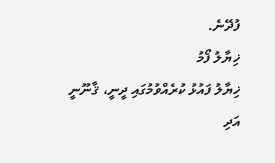ފުދޭނެ.
ޚިޔާލު ފޯމު
ޚިޔާލު ފައުޅު ކުރެއްވުމުގައި ދީނީ، ޤާނޫނީ އަދި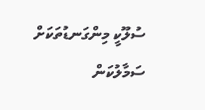ސުލޫކީ މިންގަނޑުތަކަށް ސަމާލުކަން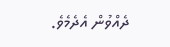ދެއްވުން އެދެމެވެ.